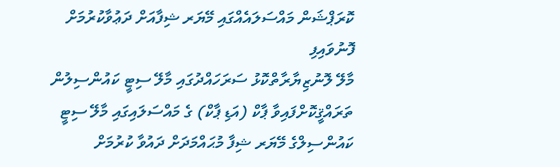ކޮރަޕްޝަން މައްސަލައެއްގައި މޭޔަރ ޝިފާއަށް ދަޢުވާކުރުމަށް ފޮނުވައިފި
މާލޭ ލޮނުޒިޔާރާތްކޮޅު ސަރަހައްދުގައި މާލޭ ސިޓީ ކައުންސިލުން ތަރައްޤީކޮށްފައިވާ ޕާކް (އަޑި ޕާކް) ގެ މައްސަލައިގައި މާލޭ ސިޓީ ކައުންސިލްގެ މޭޔަރ ޝިފާ މުޙައްމަދަށް ދައުވާ ކުރުމަށް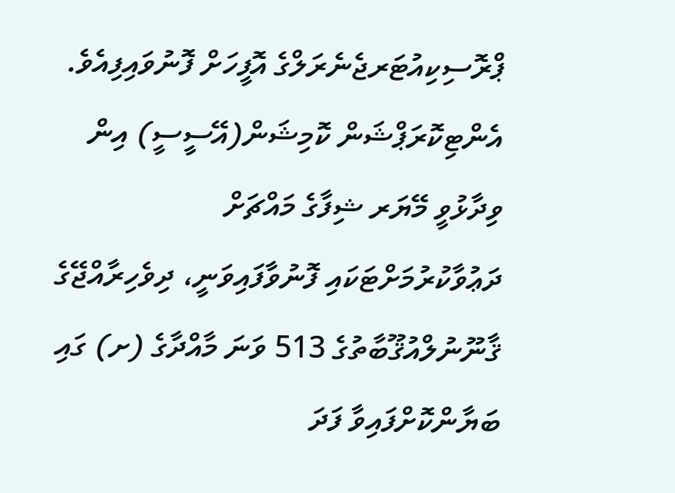ޕްރޮސިކިއުޓަރޖެނެރަލްގެ އޮފީހަށް ފޮނުވައިފިއެވެ.
އެންޓިކޮރަޕްޝަން ކޮމިޝަން(އޭސީސީ) އިން ވިދާޅުވީ މޭޔަރ ޝިފާގެ މައްޗަށް ދަޢުވާކުރުމަށްޓަކައި ފޮނުވާފައިވަނީ، ދިވެހިރާއްޖޭގެ ޤާނޫނުލްއުޤޫބާތުގެ 513 ވަނަ މާއްދާގެ (ށ) ގައި ބަޔާންކޮށްފައިވާ ފަދަ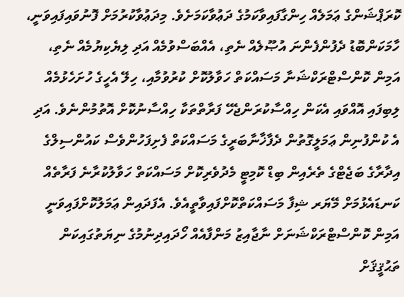ކޮރަޕްޝަންގެ ޢަމަލެއް ހިންގާފައިވާކަމުގެ ދަޢުވާކަމަށެވެ. މިދަޢުވާކުރުމަށް ފޮނުވައިފައިވަނީ، ހާމަކަންބޮޑު ދެފުންފެންނަ އުޞޫލެއް ނެތި، އެއްބަސްވުމެއް އަދި ލިޔެކިޔުމެއް ނެތި، އަމިން ކޮންސްޓްރަކްޝަނާ މަސައްކަތް ހަވާލުކޮށް ކުރުވުމާއި، ހިލޭ އެހީގެ ހުށަހެޅުމެއް ލިބިފައި އޮއްވައި އެކަން ހިއްސާކުރަންޖެހޭ ފަރާތްތަކާ ހިއްސާނުކޮށް އޮތުމުންނެވެ. އަދި އެ ކުންފުނިން ޢަމަލީގޮތުން ދެފާޚާނާބަރީގެ މަސައްކަތް ފެށިފަހުންވެސް ކައުންސިލްގެ އިދާރާގެ ބަޖެޓްގެ ތެރެއިން ބިޑް ކޮމިޓީ މެދުވެރިކޮށް މަސައްކަތް ހަވާލުކުރާނެ ފަރާތެއް ކަނޑައެޅުމަށް މޭޔަރ ޝިފާ މަސައްކަތްކޮށްފައިވާތީއެވެ. އެފަދައިން ޢަމަލުކޮށްފައިވަނީ އަމިން ކޮންސްޓްރަކްޝަނަށް ނާޖާއިޒު މަންފާއެއް ހޯދައިދިނުމުގެ ނިޔަތުގައިކަން ތަޙުޤީޤަށް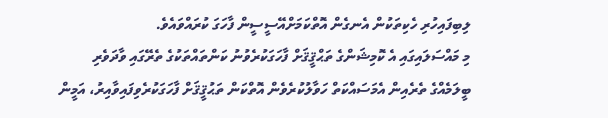ލިބިފައިހުރި ހެކިތަކުން އެނގެން އޮތްކަމަށްއޭސީސީން ފާހަގަ ކުރައްވައެވެ.
މި މައްސަލައިގައި އެ ކޮމިޝަންގެ ތަޙްޤީޤަށް ފާހަގަކުރެވުނު ކަންތައްތަކުގެ ތެރޭގައި ވާދަވެރި ބީލަމެއްގެ ތެރެއިން އެމަސައްކަތް ހަވާލުކުރެވެން އޮތްކަން ތަޙުޤީޤަށް ފާހަގަކުރެވިފައިވާއިރު، އަމީން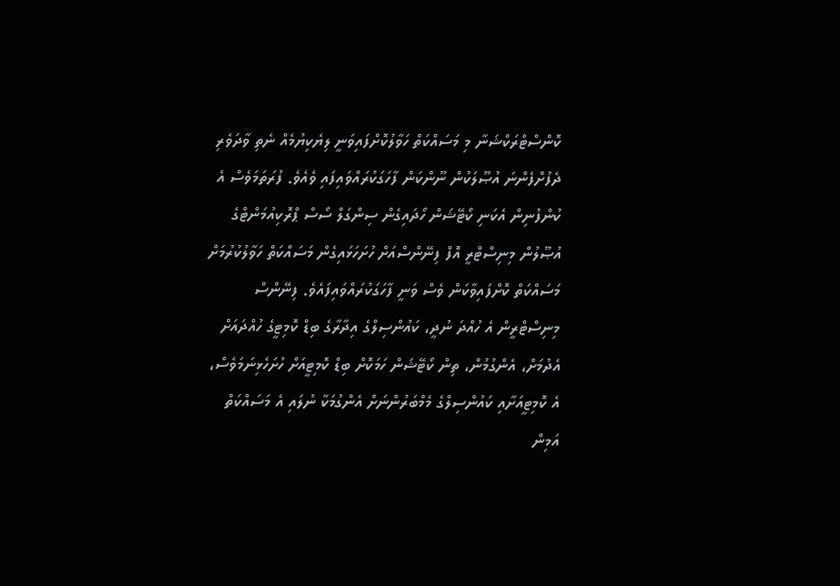ކޮންސްޓްރަކްޝަނާ މި މަސައްކަތް ހަވާލުކޮށްފައިވަނީ ލިޔެކިޔުމެއް ނެތި ވާދަވެރި ދެފުށްފެންނަ އުޞޫލަކުން ނޫންކަން ފާހަގަކުރައްވައިފައި ވެއެވެ. ފުރަތަމަވެސް އެ ކުންފުނިން އެކަނި ކޯޓޭޝަން ހޯދައިގެން ސިންގަލް ސޯސް ޕްރޮކިއުމަންޓްގެ އުޞޫލުން މިނިސްޓްރީ އޮފް ފިނޭންސްއަށް ހުށަހަޅައިގެން މަސައްކަތް ހަވާލުކުރުމަށް މަސައްކަތް ކޮށްފައިވާކަން ވެސް ވަނީ ފާހަގަކުރައްވައިފައެވެ. ފިނޭންސް މިނިސްޓްރީން އެ ހުއްދަ ނުދީ، ކައުންސިލްގެ އިދާރާގެ ބިޑް ކޮމިޓީގެ ހުއްދައަށް އެދުމަށް، އެންގުމުން، ތިން ކޯޓޭޝަން ހަމަކޮށް ބިޑް ކޮމިޓީއަށް ހުށަހެޅިނަމަވެސް، އެ ކޮމިޓީއަށާއި ކައުންސިލްގެ މެމްބަރުންނަށް އެންގުމަކާ ނުލައި އެ މަސައްކަތް އަމިން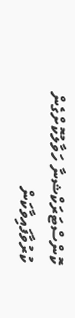ކޮންސްޓަރަކްޝނާ ހަވާލުކޮށްގެން ކުރުވާފައިވާކަން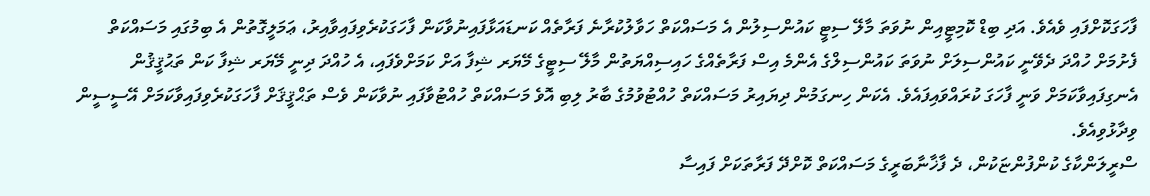ފާހަގަކޮށްފައި ވެއެވެ. އަދި ބިޑް ކޮމިޓީއިން ނުވަތަ މާލޭ ސިޓީ ކައުންސިލުން އެ މަސައްކަތް ހަވާލުކުރާނެ ފަރާތެއް ކަނޑައަޅާފައިނުވާކަން ފާހަގަކުރެވިފައިވާއިރު، ޢަމަލީގޮތުން އެ ބިމުގައި މަސައްކަތް ފެށުމަށް ހުއްދަ ދެވޭނީ ކައުންސިލަށް ނުވަތަ ކައުންސިލްގެ އެންމެ އިސް ފަރާތެއްގެ ހައިސިއްޔަތުން މާލޭ ސިޓީގެ މޭޔަރ ޝިފާ އަށް ކަމަށްވެފައި، އެ ހުއްދަ ދިނީ މޭޔަރ ޝިފާ ކަން ތަޙުޤީޤުން އެނގިފައިވާކަމަށް ވަނީ ފާހަގަ ކުރައްވައިފައެވެ. އެކަން ހިނގަމުން ދިޔައިރު މަސައްކަތް ހުއްޓުވުމުގެ ބާރު ލިބި އޮވެ މަސައްކަތް ހުއްޓުވާފައި ނުވާކަން ވެސް ތަޙްޤީޤަށް ފާހަގަކުރެވިފައިވާކަމަށް އޭސީސީން ވިދާޅުވިއެވެ.
ސްރީލަންކާގެ ކުންފުންޏަކުން، ދެ ފާޚާނާބަރީގެ މަސައްކަތް ކޮށްދޭ ފަރާތަކަށް ފައިސާ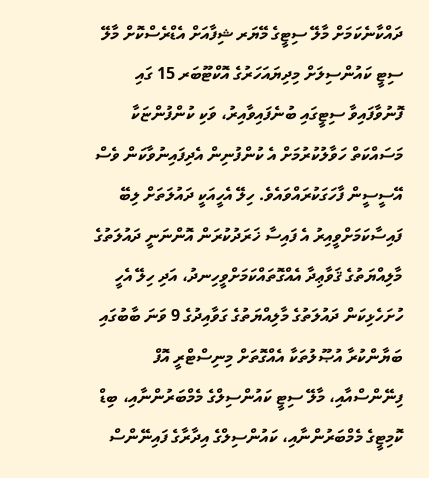ދައްކާނެކަމަށް މާލޭ ސިޓީގެ މޭޔަރ ޝިފާއަށް އެޑްރެސްކޮށް މާލޭ ސިޓީ ކައުންސިލަށް މިދިޔައަހަރުގެ އޮކްޓޫބަރ 15 ގައި ފޮނުވާފައިވާ ސިޓީގައި ބުނެފައިވާއިރު، ވަކި ކުންފުންޏަކާ މަސައްކަތް ހަވާލުކުރުމަށް އެ ކުންފުނިން އެދިފައިނުވާކަން ވެސް އޭސީސީން ފާހަގަކުރައްވައެވެ. ހިލޭ އެހީއަކީ ދައުލަތަށް ލިބޭ ފައިސާކަމަށްވީއިރު އެ ފައިސާ ޚަރަދުކުރަން އޮންނަނީ ދައުލަތުގެ މާލިއްޔަތުގެ ޤަވާޢިދާ އެއްގޮތައްކަމަށްވީހިނދު، އަދި ހިލޭ އެހީ ހުށަހެޅިކަން ދައުލަތުގެ މާލިއްޔަތުގެ ގަވާއިދުގެ 9 ވަނަ ބާބުގައި ބަޔާންކުރާ އުޞޫލުތަކާ އެއްގޮތަށް މިނިސްޓްރީ އޮފް ފިނޭންސްއާއި، މާލޭ ސިޓީ ކައުންސިލްގެ މެމްބަރުންނާއި، ބިޑް ކޮމިޓީގެ މެމްބަރުންނާއި، ކައުންސިލްގެ އިދާރާގެ ފައިނޭންސް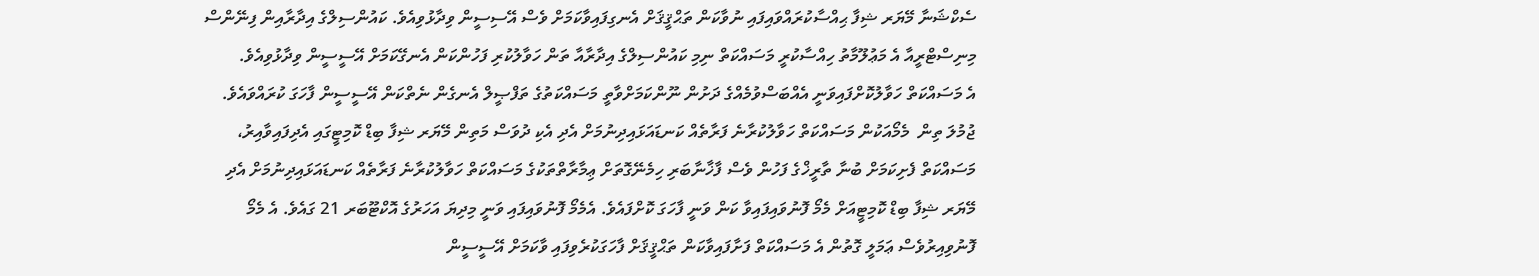ސެކްޝަނާ މޭޔަރ ޝިފާ ޙިއްސާކުރައްވައިފައި ނުވާކަން ތަޙްޤީޤަށް އެނގިފައިވާކަމަށް ވެސް އޭސިސީން ވިދާޅުވިއެވެ. ކައުންސިލްގެ އިދާރާއިން ފިނޭންސް މިނިސްޓްރީއާ އެ މަޢުލޫމާތު ހިއްސާކުރީ މަސައްކަތް ނިމި ކައުންސިލްގެ އިދާރާއާ ތަން ހަވާލުކުރި ފަހުންކަން އެނގޭކަމަށް އޭސީސީން ވިދާޅުވިއެވެ.
އެ މަސައްކަތް ހަވާލުކޮށްފައިވަނީ އެއްބަސްވުމެއްގެ ދަށުން ނޫންކަމަށްވާތީ މަސައްކަތުގެ ތަފްޞީލް އެނގެން ނެތްކަން އޭސީސީން ފާހަގަ ކުރައްވައެވެ. ޖުމުލަ ތިން  މެމޯއަކުން މަސައްކަތް ހަވާލުކުރާނެ ފަރާތެއް ކަނޑައަޅައިދިނުމަށް އެދި އެކި ދުވަސް މަތިން މޭޔަރ ޝިފާ ބިޑް ކޮމިޓީގައި އެދިފައިވާއިރު، މަސައްކަތް ފެށިކަމަށް ބުނާ ތާރީޚްގެ ފަހުން ވެސް ފާޚާނާބަރި ހިމެނޭގޮތަށް ޢިމާރާތްތަކުގެ މަސައްކަތް ހަވާލުކުރާނެ ފަރާތެއް ކަނޑައަޅައިދިނުމަށް އެދި މޭޔަރ ޝިފާ ބިޑް ކޮމިޓީއަށް މެމޯ ފޮނުވައިފައިވާ ކަން ވަނީ ފާހަގަ ކޮށްފައެވެ. އެމެމޯ ފޮނުވައިފައި ވަނީ މިދިޔަ އަހަރުގެ އޮކްޓޫބަރ 21 ގައެވެ. އެ މެމޯ ފޮނުވިއިރުވެސް ޢަމަލީ ގޮތުން އެ މަސައްކަތް ފަށާފައިވާކަން ތަޙްޤީޤަށް ފާހަގަކުރެވިފައި ވާކަމަށް އޭސީސީން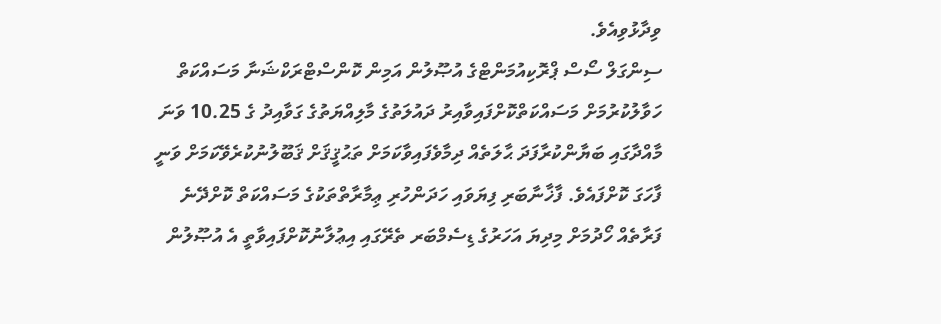ވިދާޅުވިއެވެ.
ސިންގަލް ސޯސް ޕްރޮކިއުމަންޓްގެ އުޞޫލުން އަމިން ކޮންސްޓްރަކްޝަނާ މަސައްކަތް ހަވާލުކުރުމަށް މަސައްކަތްކޮށްފައިވާއިރު ދައުލަތުގެ މާލިއްޔަތުގެ ގަވާއިދު ގެ 10.25 ވަނަ މާއްދާގައި ބަޔާންކުރާފަދަ ޙާލަތެއް ދިމާވެފައިވާކަމަށް ތަޙުޤީޤަށް ޤަބޫލުނުކުރެވޭކަމަށް ވަނީ ފާހަގަ ކޮށްފައެވެ. ފާޚާނާބަރި ފިޔަވައި ހަދަންހުރި ޢިމާރާތްތަކުގެ މަސައްކަތް ކޮށްދޭނެ ފަރާތެއް ހޯދުމަށް މިދިޔަ އަހަރުގެ ޑިސެމްބަރ ތެރޭގައި އިޢުލާނުކޮށްފައިވާތީ އެ އުޞޫލުން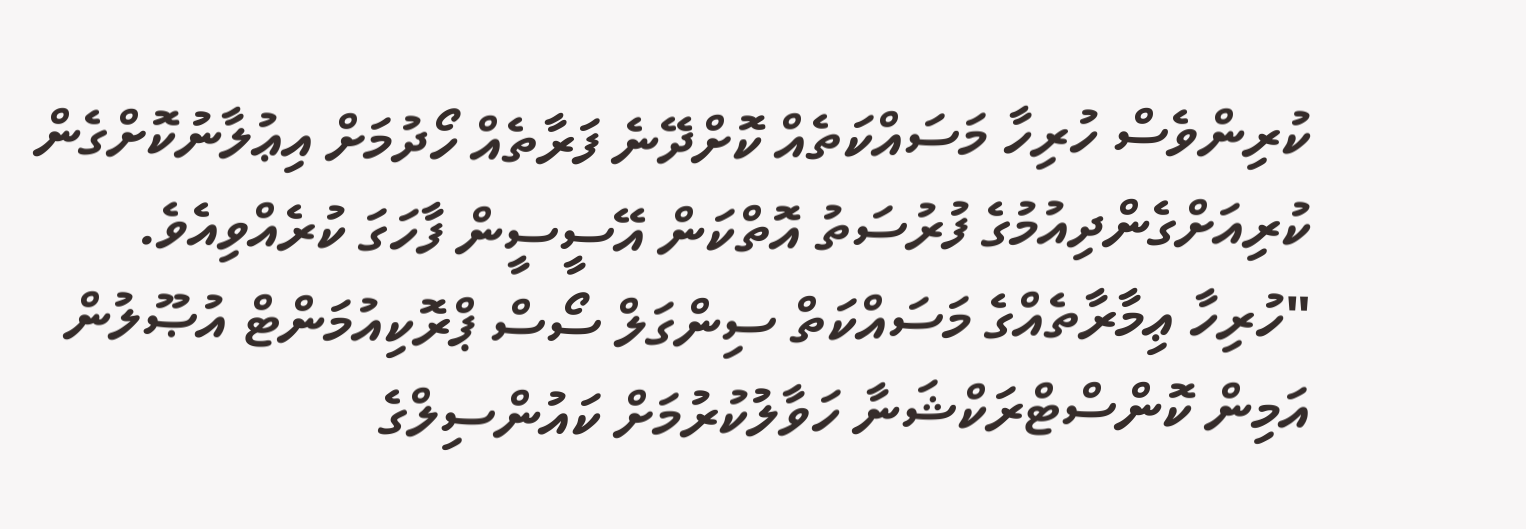ކުރިންވެސް ހުރިހާ މަސައްކަތެއް ކޮށްދޭނެ ފަރާތެއް ހޯދުމަށް އިޢުލާނުކޮށްގެން ކުރިއަށްގެންދިއުމުގެ ފުރުސަތު އޮތްކަން އޭސީސީން ފާހަގަ ކުރެއްވިއެވެ.
"ހުރިހާ ޢިމާރާތެއްގެ މަސައްކަތް ސިންގަލް ސޯސް ޕްރޮކިއުމަންޓް އުޞޫލުން އަމިން ކޮންސްޓްރަކްޝަނާ ހަވާލުކުރުމަށް ކައުންސިލްގެ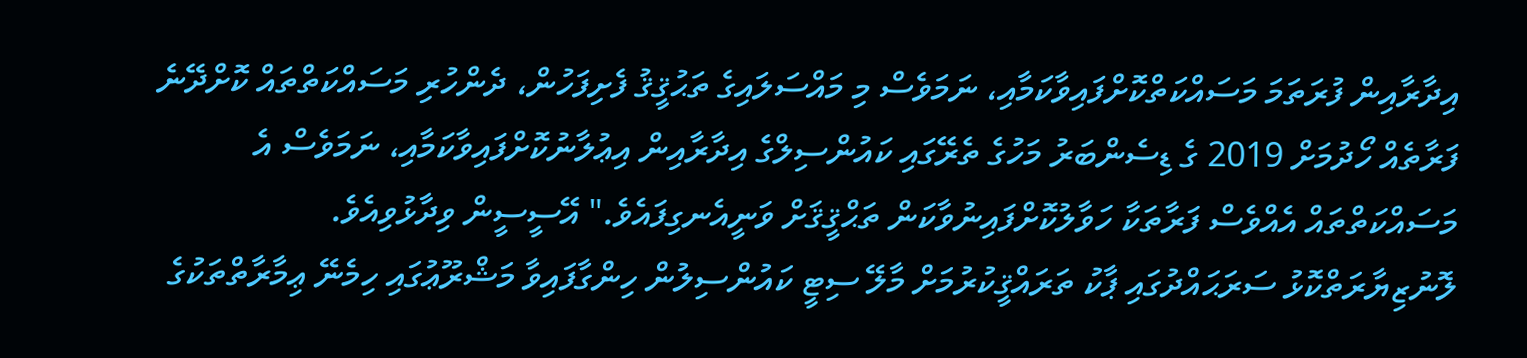އިދާރާއިން ފުރަތަމަ މަސައްކަތްކޮށްފައިވާކަމާއި، ނަމަވެސް މި މައްސަލައިގެ ތަޙުޤީޤު ފެށިފަހުން، ދެންހުރި މަސައްކަތްތައް ކޮށްދޭނެ ފަރާތެއް ހޯދުމަށް 2019 ގެ ޑިސެންބަރު މަހުގެ ތެރޭގައި ކައުންސިލްގެ އިދާރާއިން އިޢުލާނުކޮށްފައިވާކަމާއި، ނަމަވެސް އެ މަސައްކަތްތައް އެއްވެސް ފަރާތަކާ ހަވާލުކޮށްފައިނުވާކަން ތަޙްޤީޤަށް ވަނީއެނގިފައެވެ." އޭސީސީން ވިދާޅުވިއެވެ.
ލޮނުޒިޔާރަތްކޮޅު ސަރަޙައްދުގައި ޕާކު ތަރައްޤީކުރުމަށް މާލޭ ސިޓީ ކައުންސިލުން ހިންގާފައިވާ މަޝްރޫޢުގައި ހިމެނޭ ޢިމާރާތްތަކުގެ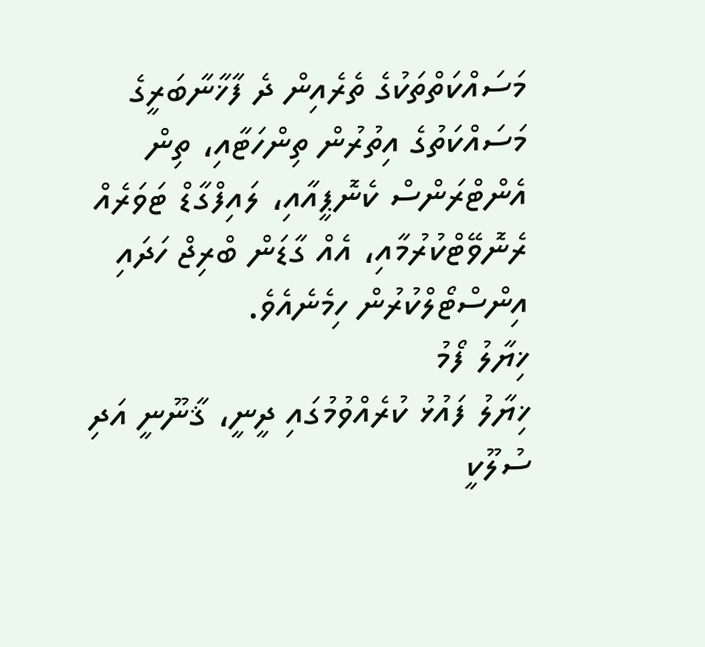މަސައްކަތްތަކުގެ ތެރެއިން ދެ ފާޚާނާބަރީގެ މަސައްކަތުގެ އިތުރުން ތިންހަޓާއި، ތިން އެންޓްރަންސް ކެނޮޕީއާއި، ލައިފްގާޑް ޓަވަރެއް ރެނޮވޭޓްކުރުމާއި، އެއް ގާޑަން ބްރިޖް ހަދައި އިންސްޓޯލްކުރުން ހިމެނެއެވެ.
ޚިޔާލު ފޯމު
ޚިޔާލު ފައުޅު ކުރެއްވުމުގައި ދީނީ، ޤާނޫނީ އަދި ސުލޫކީ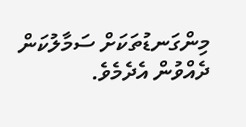މިންގަނޑުތަކަށް ސަމާލުކަން ދެއްވުން އެދެމެވެ.